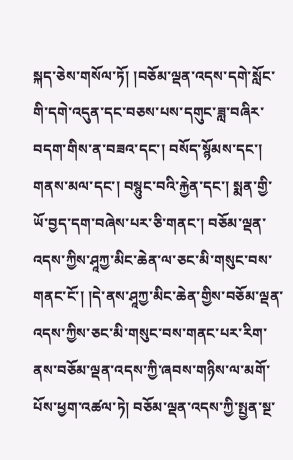སྐད་ཅེས་གསོལ་ཏོ། །བཅོམ་ལྡན་འདས་དགེ་སློང་གི་དགེ་འདུན་དང་བཅས་པས་དགུང་ཟླ་བཞིར་བདག་གིས་ན་བཟའ་དང་། བསོད་སྙོམས་དང་། གནས་མལ་དང་། བསྙུང་བའི་རྐྱེན་དང་། སྨན་གྱི་ཡོ་བྱད་དག་བཞེས་པར་ཅི་གནང་། བཅོམ་ལྡན་འདས་ཀྱིས་ཤཱཀྱ་མིང་ཆེན་ལ་ཅང་མི་གསུང་བས་གནང་ངོ་། །དེ་ནས་ཤཱཀྱ་མིང་ཆེན་གྱིས་བཅོམ་ལྡན་འདས་ཀྱིས་ཅང་མི་གསུང་བས་གནང་པར་རིག་ནས་བཅོམ་ལྡན་འདས་ཀྱི་ཞབས་གཉིས་ལ་མགོ་པོས་ཕྱག་འཚལ་ཏེ། བཅོམ་ལྡན་འདས་ཀྱི་སྤྱན་སྔ་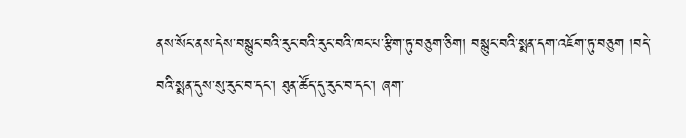ནས་སོང་ནས་དེས་བསྙུང་བའི་རུང་བའི་རུང་བའི་ཁང་པ་རྩིག་ཏུ་བཅུག་ཅིག། བསྙུང་བའི་སྨན་དག་འཇོག་ཏུ་བཅུག །བདེ་བའི་སྨན་དུས་སུ་རུང་བ་དང་། ཐུན་ཚོད་དུ་རུང་བ་དང་། ཞག་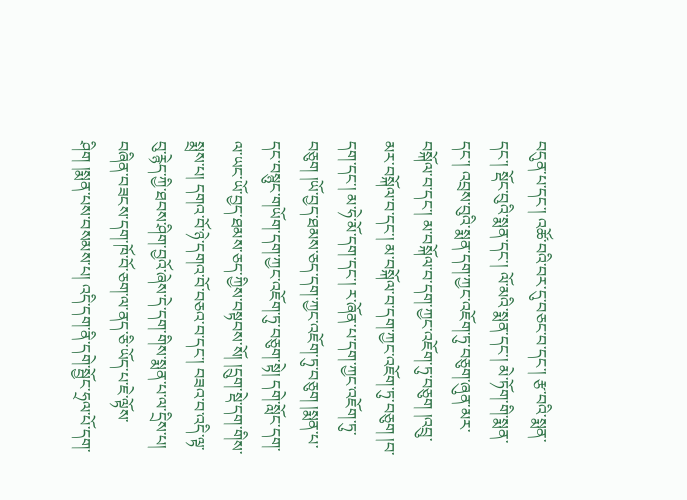བདུན་པ་དང་། འཚོ་བའི་བར་དུ་བཅང་བ་དང་། རྩ་བའི་སྨན་དང་། སྡོང་བུའི་སྨན་དང་། ལོ་མའི་སྨན་དང་། མེ་ཏོག་གི་སྨན་དང་། འབྲས་བུའི་སྨན་དག་ཀྱང་འཇོག་ཏུ་བཅུག་ཞུན་མར་བསྐོལ་བ་དང་། མ་བསྐོལ་བ་དག་ཀྱང་འཇོག་ཏུ་བཅུག །འབྲུ་མར་བསྐོལ་བ་དང་། མ་བསྐོལ་བ་དག་ཀྱང་འཇོག་ཏུ་བཅུག །བ་དག་དང་། མ་ཧེ་མོ་དག་དང་། ར་ཞོན་པ་དག་ཀྱང་འཇོག་ཏུ་བཅུག །ཡོ་བྱད་ཐམས་ཅད་དག་ཀྱང་འཇོག་ཏུ་བཅུག །སྨན་པ་དང་བསྙུང་གཡོག་དག་ཀྱང་འཇོག་ཏུ་བཅུག་སྟེ། དགེ་སློང་དག་ལ་ཡང་ཡོ་བྱད་ཐམས་ཅད་ཀྱིས་བསྟབས་སོ། །དྲུག་སྡེ་དག་གིས་སྨྲས་པ། དགའ་བོ་ཉེ་དགའ་བོ་བཅའ་བ་དང་། བཟའ་བ་འདི་ལྟ་བུ་རྙེད་ཀྱི་ཐབས་ཤིག་བྱའོ་ཞེས་དེ་དག་གིས་སྨན་པ་ལ་དྲིས་པ། བཞིན་བཟངས་དག་ཁོ་བོ་ཅག་ལ་ནད་ཅི་ཡོད་པ་ཇེ་ལྟོས་ཤིག །སྨན་པས་བསམས་པ། འདི་དག་ནི་དགེ་སྦྱོང་ཧྲལ་པོ་དག་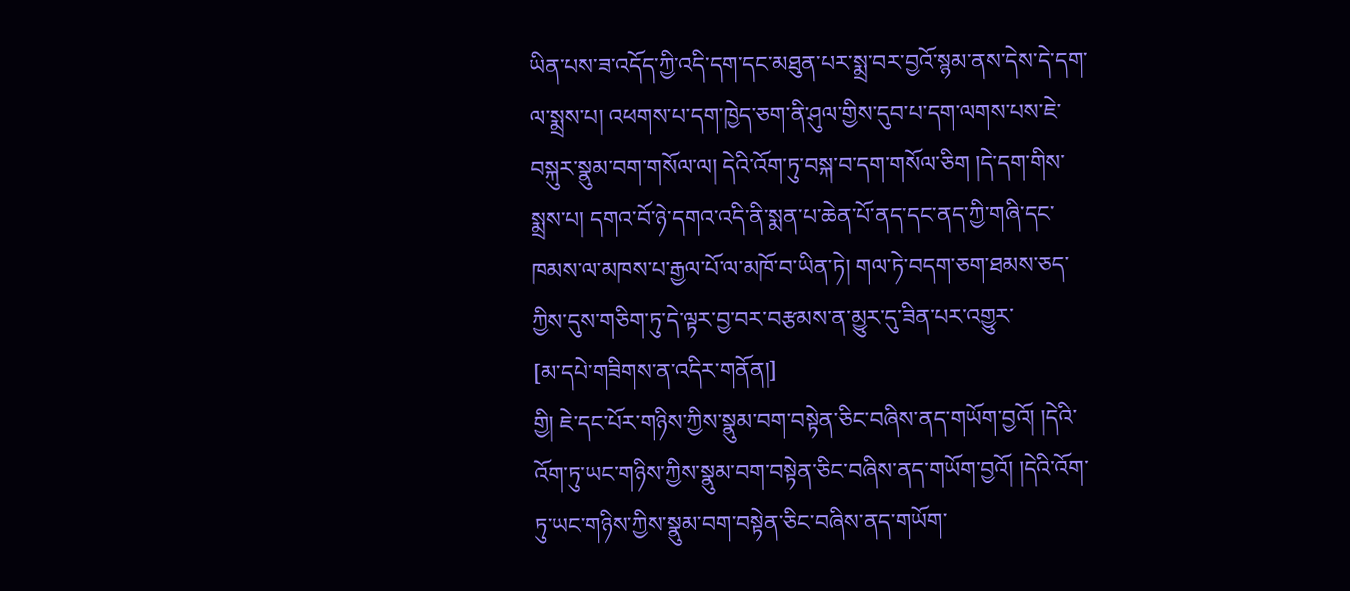ཡིན་པས་ཟ་འདོད་ཀྱི་འདི་དག་དང་མཐུན་པར་སྨྲ་བར་བྱའོ་སྙམ་ནས་དེས་དེ་དག་ལ་སྨྲས་པ། འཕགས་པ་དག་ཁྱེད་ཅག་ནི་ཤུལ་གྱིས་དུབ་པ་དག་ལགས་པས་ཇེ་བསྐུར་སྣུམ་བག་གསོལ་ལ། དེའི་འོག་ཏུ་བསྐ་བ་དག་གསོལ་ཅིག །དེ་དག་གིས་སྨྲས་པ། དགའ་བོ་ཉེ་དགའ་འདི་ནི་སྨན་པ་ཆེན་པོ་ནད་དང་ནད་ཀྱི་གཞི་དང་ཁམས་ལ་མཁས་པ་རྒྱལ་པོ་ལ་མཁོ་བ་ཡིན་ཏེ། གལ་ཏེ་བདག་ཅག་ཐམས་ཅད་ཀྱིས་དུས་གཅིག་ཏུ་དེ་ལྟར་བྱ་བར་བརྩམས་ན་མྱུར་དུ་ཟིན་པར་འགྱུར་
[མ་དཔེ་གཟིགས་ན་འདིར་གནོན།]
གྱི། ཇེ་དང་པོར་གཉིས་ཀྱིས་སྣུམ་བག་བསྟེན་ཅིང་བཞིས་ནད་གཡོག་བྱའོ། །དེའི་འོག་ཏུ་ཡང་གཉིས་ཀྱིས་སྣུམ་བག་བསྟེན་ཅིང་བཞིས་ནད་གཡོག་བྱའོ། །དེའི་འོག་ཏུ་ཡང་གཉིས་ཀྱིས་སྣུམ་བག་བསྟེན་ཅིང་བཞིས་ནད་གཡོག་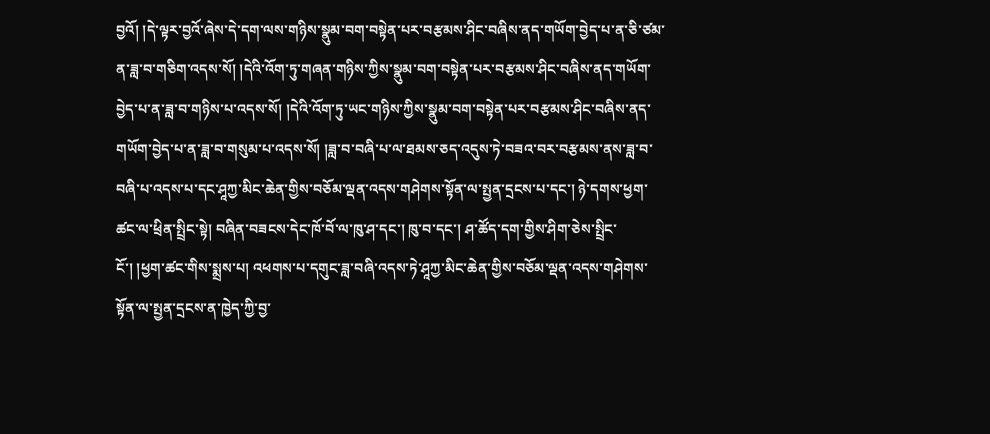བྱའོ། །དེ་ལྟར་བྱའོ་ཞེས་དེ་དག་ལས་གཉིས་སྣུམ་བག་བསྟེན་པར་བརྩམས་ཤིང་བཞིས་ནད་གཡོག་བྱེད་པ་ན་ཅི་ཙམ་ན་ཟླ་བ་གཅིག་འདས་སོ། །དེའི་འོག་ཏུ་གཞན་གཉིས་ཀྱིས་སྣུམ་བག་བསྟེན་པར་བརྩམས་ཤིང་བཞིས་ནད་གཡོག་བྱེད་པ་ན་ཟླ་བ་གཉིས་པ་འདས་སོ། །དེའི་འོག་ཏུ་ཡང་གཉིས་ཀྱིས་སྣུམ་བག་བསྟེན་པར་བརྩམས་ཤིང་བཞིས་ནད་གཡོག་བྱེད་པ་ན་ཟླ་བ་གསུམ་པ་འདས་སོ། །ཟླ་བ་བཞི་པ་ལ་ཐམས་ཅད་འདུས་ཏེ་བཟའ་བར་བརྩམས་ནས་ཟླ་བ་བཞི་པ་འདས་པ་དང་ཤཱཀྱ་མིང་ཆེན་གྱིས་བཅོམ་ལྡན་འདས་གཤེགས་སྟོན་ལ་སྤྱན་དྲངས་པ་དང་། ཉེ་དགས་ཕྱག་ཚང་ལ་ཕྲིན་སྤྲིང་སྟེ། བཞིན་བཟངས་དེང་ཁོ་བོ་ལ་ཁུ་ཤ་དང་། ཁུ་བ་དང་། ཤ་ཚོད་དག་གྱིས་ཤིག་ཅེས་སྤྲིང་ངོ་། །ཕྱག་ཚང་གིས་སྨྲས་པ། འཕགས་པ་དགུང་ཟླ་བཞི་འདས་ཏེ་ཤཱཀྱ་མིང་ཆེན་གྱིས་བཅོམ་ལྡན་འདས་གཤེགས་སྟོན་ལ་སྤྱན་དྲངས་ན་ཁྱེད་ཀྱི་བྱ་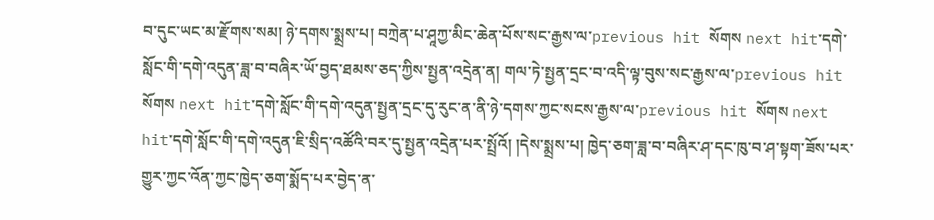བ་དུང་ཡང་མ་རྫོགས་སམ། ཉེ་དགས་སྨྲས་པ། བཀྲེན་པ་ཤཱཀྱ་མིང་ཆེན་པོས་སང་རྒྱས་ལ་previous hit སོགས next hit་དགེ་སློང་གི་དགེ་འདུན་ཟླ་བ་བཞིར་ཡོ་བྱད་ཐམས་ཅད་ཀྱིས་སྤྱན་འདྲེན་ན། གལ་ཏེ་སྤྱན་དྲང་བ་འདི་ལྟ་བུས་སང་རྒྱས་ལ་previous hit སོགས next hit་དགེ་སློང་གི་དགེ་འདུན་སྤྱན་དྲང་དུ་རུང་ན་ནི་ཉེ་དགས་ཀྱང་སངས་རྒྱས་ལ་previous hit སོགས next hit་དགེ་སློང་གི་དགེ་འདུན་ཇི་སྲིད་འཚོའི་བར་དུ་སྤྱན་འདྲེན་པར་སྤྲོའོ། །དེས་སྨྲས་པ། ཁྱེད་ཅག་ཟླ་བ་བཞིར་ཤ་དང་ཁུ་བ་ཤ་སྟག་ཟོས་པར་གྱུར་ཀྱང་འོན་ཀྱང་ཁྱེད་ཅག་སྨོད་པར་བྱེད་ན་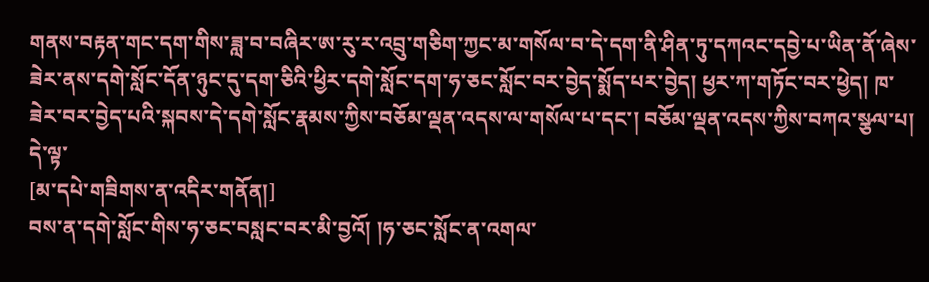གནས་བརྟན་གང་དག་གིས་ཟླ་བ་བཞིར་ཨ་རུ་ར་འབྲུ་གཅིག་ཀྱང་མ་གསོལ་བ་དེ་དག་ནི་ཤིན་ཏུ་དཀའང་དབྱེ་པ་ཡིན་ནོ་ཞེས་ཟེར་ནས་དགེ་སློང་དོན་ཉུང་དུ་དག་ཅིའི་ཕྱིར་དགེ་སློང་དག་ཧ་ཅང་སློང་བར་བྱེད་སྨོད་པར་བྱེད། ཕྱར་ཀ་གཏོང་བར་ཕྱེད། ཁ་ཟེར་བར་བྱེད་པའི་སྐབས་དེ་དགེ་སློང་རྣམས་ཀྱིས་བཅོམ་ལྡན་འདས་ལ་གསོལ་པ་དང་། བཅོམ་ལྡན་འདས་ཀྱིས་བཀའ་སྩལ་པ། དེ་ལྟ་
[མ་དཔེ་གཟིགས་ན་འདིར་གནོན།]
བས་ན་དགེ་སློང་གིས་ཧ་ཅང་བསླང་བར་མི་བྱའོ། །ཧ་ཅང་སློང་ན་འགལ་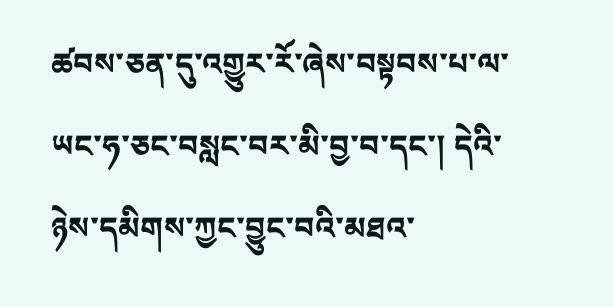ཚབས་ཅན་དུ་འགྱུར་རོ་ཞེས་བསྟབས་པ་ལ་ཡང་ཧ་ཅང་བསླང་བར་མི་བྱ་བ་དང་། དེའི་ཉེས་དམིགས་ཀྱང་བྱུང་བའི་མཐའ་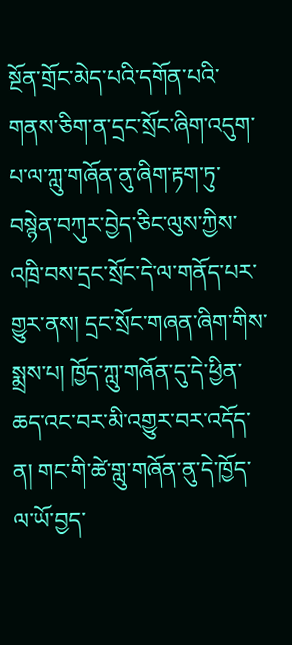སྔོན་གྲོང་མེད་པའི་དགོན་པའི་གནས་ཅིག་ན་དྲང་སྲོང་ཞིག་འདུག་པ་ལ་ཀླུ་གཞོན་ནུ་ཞིག་རྟག་ཏུ་བསྙེན་བཀུར་བྱེད་ཅིང་ལུས་ཀྱིས་འཁྲི་བས་དྲང་སྲོང་དེ་ལ་གནོད་པར་གྱུར་ནས། དྲང་སྲོང་གཞན་ཞིག་གིས་སྨྲས་པ། ཁྱོད་ཀླུ་གཞོན་དུ་དེ་ཕྱིན་ཆད་འང་བར་མི་འགྱུར་བར་འདོད་ན། གང་གི་ཚེ་གླུ་གཞོན་ནུ་དེ་ཁྱོད་ལ་ཡོ་བྱད་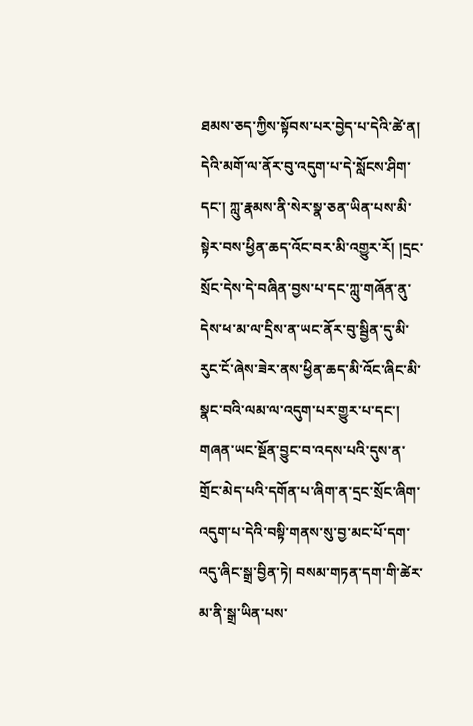ཐམས་ཅད་ཀྱིས་སྟོབས་པར་བྱེད་པ་དེའི་ཚེ་ན། དེའི་མགོ་ལ་ནོར་བུ་འདུག་པ་དེ་སློངས་ཤིག་དང་། ཀླུ་རྣམས་ནི་སེར་སྣ་ཅན་ཡིན་པས་མི་སྟེར་བས་ཕྱིན་ཆད་འོང་བར་མི་འགྱུར་རོ། །དྲང་སྲོང་དེས་དེ་བཞིན་བྱས་པ་དང་ཀླུ་གཞོན་ནུ་དེས་ཕ་མ་ལ་དྲིས་ན་ཡང་ནོར་བུ་སྦྱིན་དུ་མི་རུང་ངོ་ཞེས་ཟེར་ནས་ཕྱིན་ཆད་མི་འོང་ཞིང་མི་སྣང་བའི་ལམ་ལ་འདུག་པར་གྱུར་པ་དང་། གཞན་ཡང་སྔོན་བྱུང་བ་འདས་པའི་དུས་ན་གྲོང་མེད་པའི་དགོན་པ་ཞིག་ན་དྲང་སྲོང་ཞིག་འདུག་པ་དེའི་བསྟི་གནས་སུ་བྱ་མང་པོ་དག་འདུ་ཞིང་སྒྲ་བྱིན་ཏེ། བསམ་གཏན་དག་གི་ཚེར་མ་ནི་སྒྲ་ཡིན་པས་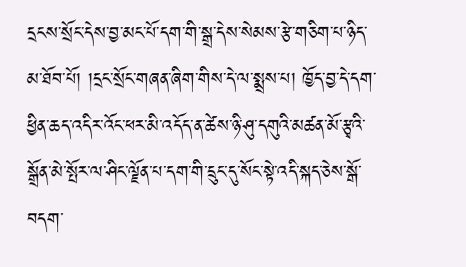དྲངས་སྲོང་དེས་བྱ་མང་པོ་དག་གི་སྒྲ་དེས་སེམས་རྩེ་གཅིག་པ་ཉིད་མ་ཐོབ་པོ། །དྲང་སྲོང་གཞན་ཞིག་གིས་དེ་ལ་སྨྲས་པ། ཁྱོད་བྱ་དེ་དག་ཕྱིན་ཆད་འདིར་འོང་ཕར་མི་འདོད་ན་ཚེས་ཉི་ཤུ་དགུའི་མཚན་མོ་རྩྭའི་སྒྲོན་མེ་སྤོར་ལ་ཤིང་ལྗོན་པ་དག་གི་དྲུང་དུ་སོང་སྟེ་འདི་སྐད་ཅེས་སྒོ་བདག་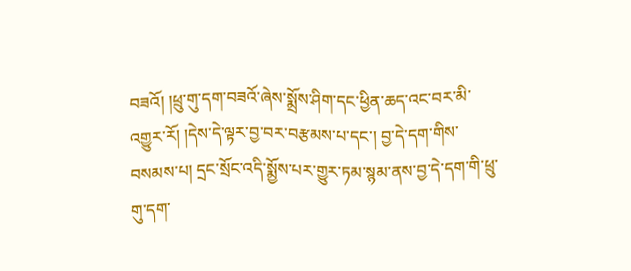བཟའོ། །ཕྲུ་གུ་དག་བཟའོ་ཞེས་སྨྲོས་ཤིག་དང་ཕྱིན་ཆད་འང་བར་མི་འགྱུར་རོ། །དེས་དེ་ལྟར་བྱ་བར་བརྩམས་པ་དང་། བྱ་དེ་དག་གིས་བསམས་པ། དྲང་སྲོང་འདི་སྨྱོས་པར་གྱུར་ཏམ་སྙམ་ནས་བྱ་དེ་དག་གི་ཕྲུ་གུ་དག་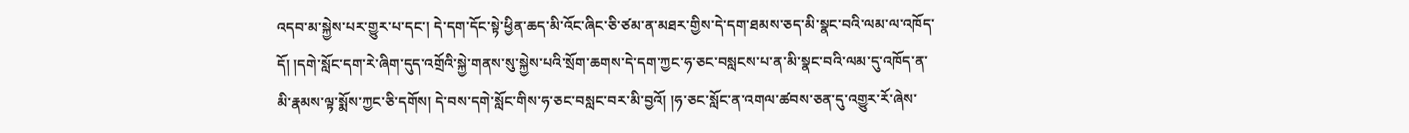འདབ་མ་སྐྱེས་པར་གྱུར་པ་དང་། དེ་དག་དོང་སྟེ་ཕྱིན་ཆད་མི་འོང་ཞིང་ཅི་ཙམ་ན་མཐར་གྱིས་དེ་དག་ཐམས་ཅད་མི་སྣང་བའི་ལམ་ལ་འཁོད་དོ། །དགེ་སློང་དག་རེ་ཞིག་དུད་འགྲོའི་སྐྱེ་གནས་སུ་སྐྱེས་པའི་སྲོག་ཆགས་དེ་དག་ཀྱང་ཧ་ཅང་བསླངས་པ་ན་མི་སྣང་བའི་ལམ་དུ་འཁོད་ན་མི་རྣམས་ལྟ་སྨོས་ཀྱང་ཅི་དགོས། དེ་བས་དགེ་སློང་གིས་ཧ་ཅང་བསླང་བར་མི་བྱའོ། །ཧ་ཅང་སློང་ན་འགལ་ཚབས་ཅན་དུ་འགྱུར་རོ་ཞེས་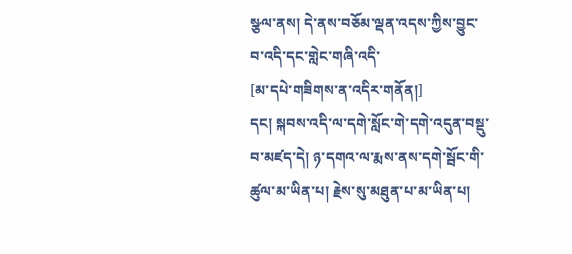སྩལ་ནས། དེ་ནས་བཅོམ་ལྡན་འདས་ཀྱིས་བྱུང་བ་འདི་དང་གླེང་གཞི་འདི་
[མ་དཔེ་གཟིགས་ན་འདིར་གནོན།]
དང། སྐབས་འདི་ལ་དགེ་སློང་གེ་དགེ་འདུན་བསྡུ་བ་མཛད་དེ། ཉ་དགའ་ལ་རྨས་ནས་དགེ་སྦོང་གི་ཚུལ་མ་ཡིན་པ། རྗེས་སུ་མཐུན་པ་མ་ཡིན་པ།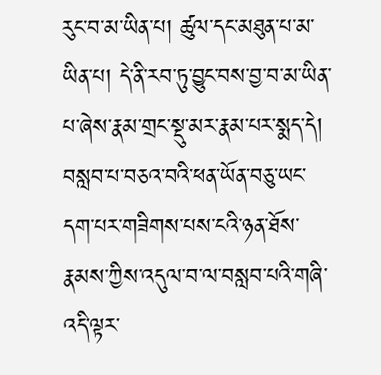རུང་བ་མ་ཡིན་པ། ཚུལ་དང་མཐུན་པ་མ་ཡིན་པ། དེ་ནི་རབ་ཏུ་བྱུང་བས་བྱ་བ་མ་ཡིན་པ་ཞེས་རྣམ་གྲང་སྡུ་མར་རྣམ་པར་སྨད་དེ། བསླབ་པ་བཅའ་བའི་ཕན་ཡོན་བཅུ་ཡང་དག་པར་གཟིགས་པས་ངའི་ཉན་ཐོས་རྣམས་ཀྱིས་འདུལ་བ་ལ་བསླབ་པའི་གཞི་འདི་ལྟར་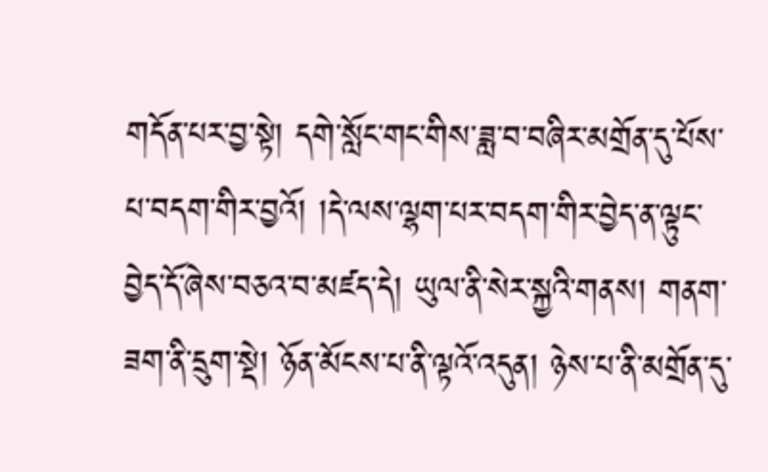གདོན་པར་བྱ་སྟེ། དགེ་སློང་གང་གིས་ཟླ་བ་བཞིར་མགྲོན་དུ་པོས་པ་བདག་གིར་བྱའོ། །དེ་ལས་ལྷག་པར་བདག་གིར་བྱེད་ན་ལྟུང་བྱེད་དོ་ཞེས་བཅའ་བ་མཛད་དེ། ཡུལ་ནི་སེར་སྐྱའི་གནས། གནག་ཟག་ནི་དྲུག་སྡེ། ཉོན་མོངས་པ་ནི་ལྟའོ་འདུན། ཉེས་པ་ནི་མགྲོན་དུ་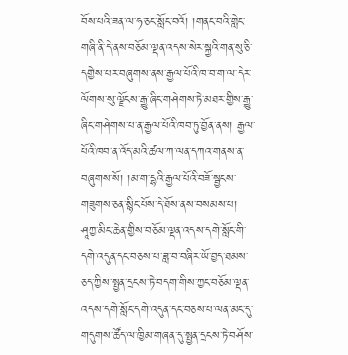བོས་པའི་ཟན་ལ་ཧ་ཅང་སློང་བའོ། །གནང་བའི་གླེང་གཞི་ནི་དེ་ནས་བཅོམ་ལྡན་འདས་སེར་སྐྱའི་གན་སུ་ཅི་དགྱེས་པར་བཞུགས་ནས་རྒྱལ་པོའི་ཁ་བ་ག་ལ་དེར་ལོགས་སུ་ལྗོངས་རྒྱུ་ཞིང་གཤེགས་ཏེ་མཐར་གྱིས་རྒྱུ་ཞིང་གཤེགས་པ་ན་རྒྱལ་པོའི་ཁབ་ཏུ་བྱོན་ནས། རྒྱལ་པོའི་ཁབ་ན་འོད་མའི་ཚལ་ཀ་ལན་དཀའ་གནས་ན་བཞུགས་སོ། །མ་ག་དྷའི་རྒྱལ་པོའི་བཟོ་སྦྱངས་གཟུགས་ཅན་སྙིང་པོས་དེ་ཐོས་ནས་བསམས་པ། ཤཱཀྱ་མིང་ཆེན་གྱིས་བཅོམ་ལྡན་འདས་དགེ་སློང་གི་དགེ་འདུན་དང་བཅས་པ་ཟླ་བ་བཞིར་ཡོ་བྱད་ཐམས་ཅད་ཀྱིས་སྤྱན་དྲངས་ཏེ་བདག་གིས་ཀྱང་བཅོམ་ལྡན་འདས་དགེ་སློང་དགེ་འདུན་དང་བཅས་པ་ལན་མང་དུ་གདུགས་ཚོད་ལ་ཁྱིམ་གཞན་དུ་སྤྱན་དྲངས་ཏེ་བཤོས་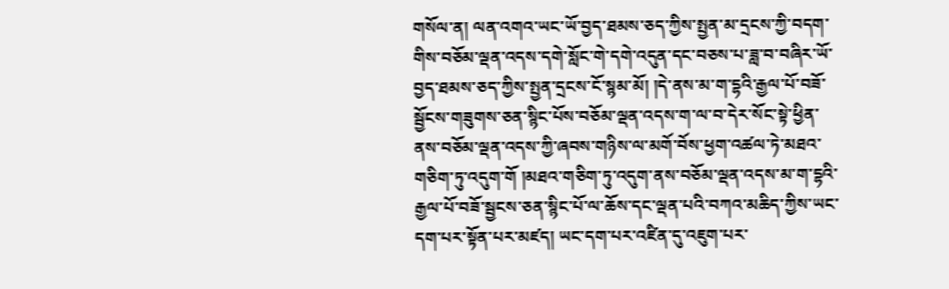གསོལ་ན། ལན་འགའ་ཡང་ཡོ་བྱད་ཐམས་ཅད་ཀྱིས་སྤྱན་མ་དྲངས་ཀྱི་བདག་གིས་བཅོམ་ལྡན་འདས་དགེ་སློང་གེ་དགེ་འདུན་དང་བཅས་པ་ཟླ་བ་བཞིར་ཡོ་བྱད་ཐམས་ཅད་ཀྱིས་སྤྱན་དྲངས་ངོ་སྙམ་མོ། །དེ་ནས་མ་ག་དྷའི་རྒྱལ་པོ་བཟོ་སྦྱོངས་གཟུགས་ཅན་སྙིང་པོས་བཅོམ་ལྡན་འདས་ག་ལ་བ་དེར་སོང་སྟེ་ཕྱིན་ནས་བཅོམ་ལྡན་འདས་ཀྱི་ཞབས་གཉིས་ལ་མགོ་བོས་ཕྱག་འཚལ་ཏེ་མཐའ་གཅིག་ཏུ་འདུག་གོ །མཐའ་གཅིག་ཏུ་འདུག་ནས་བཅོམ་ལྡན་འདས་མ་ག་དྷའི་རྒྱལ་པོ་བཟོ་སྦྱངས་ཅན་སྙིང་པོ་ལ་ཆོས་དང་ལྡན་པའི་བཀའ་མཆིད་ཀྱིས་ཡང་དག་པར་སྟོན་པར་མཛད། ཡང་དག་པར་འཛིན་དུ་འཇུག་པར་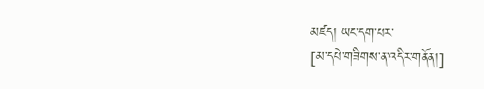མཛད། ཡང་དག་པར་
[མ་དཔེ་གཟིགས་ན་འདིར་གནོན།]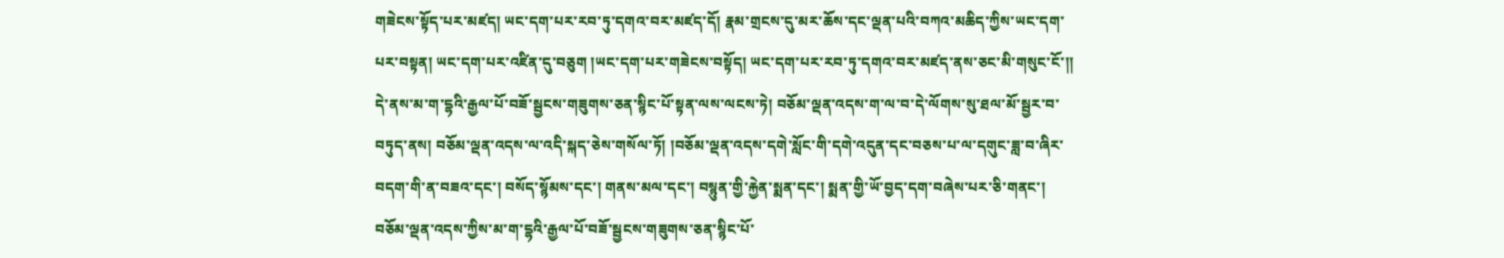གཟེངས་སྟོད་པར་མཛད། ཡང་དག་པར་རབ་ཏུ་དགའ་བར་མཛད་དོ། རྣམ་གྲངས་དུ་མར་ཆོས་དང་ལྡན་པའི་བཀའ་མཆིད་ཀྱིས་ཡང་དག་པར་བསྟན། ཡང་དག་པར་འཛིན་དུ་བཅུག །ཡང་དག་པར་གཟེངས་བསྟོད། ཡང་དག་པར་རབ་ཏུ་དགའ་བར་མཛད་ནས་ཅང་མི་གསུང་ངོ་།། དེ་ནས་མ་ག་དྷའི་རྒྱལ་པོ་བཟོ་སྦྱངས་གཟུགས་ཅན་སྙིང་པོ་སྟན་ལས་ལངས་ཏེ། བཅོམ་ལྡན་འདས་ག་ལ་བ་དེ་ལོགས་སུ་ཐལ་མོ་སྦྱར་བ་བཏུད་ནས། བཅོམ་ལྡན་འདས་ལ་འདི་སྐད་ཅེས་གསོལ་ཏོ། །བཅོམ་ལྡན་འདས་དགེ་སློང་གི་དགེ་འདུན་དང་བཅས་པ་ལ་དགུང་ཟླ་བ་ཞིར་བདག་གི་ན་བཟའ་དང་། བསོད་སྙོམས་དང་། གནས་མལ་དང་། བསྙུན་གྱི་རྐྱེན་སྨན་དང་། སྨན་གྱི་ཡོ་བྱད་དག་བཞེས་པར་ཅི་གནང་། བཅོམ་ལྡན་འདས་ཀྱིས་མ་ག་དྷའི་རྒྱལ་པོ་བཟོ་སྦྱངས་གཟུགས་ཅན་སྙིང་པོ་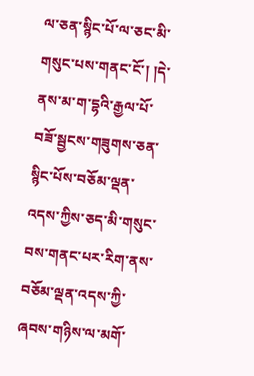ལ་ཅན་སྙིང་པོ་ལ་ཅང་མི་གསུང་པས་གནང་ངོ་། །དེ་ནས་མ་ག་དྷའི་རྒྱལ་པོ་བཟོ་སྦྱངས་གཟུགས་ཅན་སྙིང་པོས་བཅོམ་ལྡན་འདས་ཀྱིས་ཅད་མི་གསུང་བས་གནང་པར་རིག་ནས་བཅོམ་ལྡན་འདས་ཀྱི་ཞབས་གཉིས་ལ་མགོ་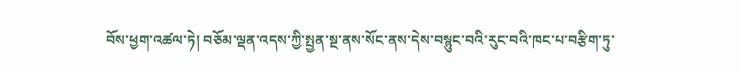བོས་ཕྱག་འཚལ་ཏེ། བཅོམ་ལྡན་འདས་ཀྱི་སྤྱན་སྔ་ནས་སོང་ནས་དེས་བསྙུང་བའི་རུང་བའི་ཁང་པ་བརྩིག་ཏུ་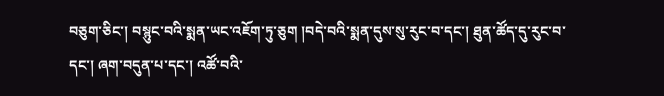བཅུག་ཅིང་། བསྙུང་བའི་སྨན་ཡང་འཇོག་ཏུ་ཅུག །བདེ་བའི་སྨན་དུས་སུ་རུང་བ་དང་། ཐུན་ཚོད་དུ་རུང་བ་དང་། ཞག་བདུན་པ་དང་། འཚོ་བའི་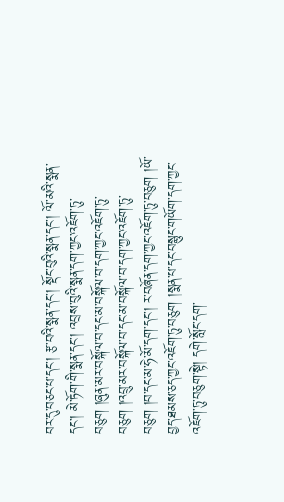བར་དུ་བཅང་པ་དང་། རྩ་བའི་སྨན་དང་། སྡོང་བུའི་སྨན་དང་། ལོ་མའི་སྨན་དང་། མེ་ཏོག་གི་སྨན་དང་། འབྲས་བུའི་སྨན་དག་ཀྱང་འཇོག་ཏུ་བཅུག །ཞུན་མར་བསྐོལ་བ་དང་མ་བསྐོལ་བ་དག་ཀྱང་འཇོག་ཏུ་བཅུག །འབྲུ་མར་བསྐོལ་བ་དང་མ་བསྐོལ་བ་དག་ཀྱང་འཇོག་ཏུ་བཅུག །བ་དང་མ་ཧེ་མོ་དག་དང་། ར་བཞོན་དག་ཀྱང་འཇོག་ཏུ་བཅུག །ཡོ་བྱད་ཐམས་ཅད་ཀྱང་འཇོག་ཏུ་བཅུག །སྨན་པ་དང་བསྙུང་གཡོག་དག་ཀྱང་འཇོག་ཏུ་བཅུག་སྟེ། དགེ་སློང་དག་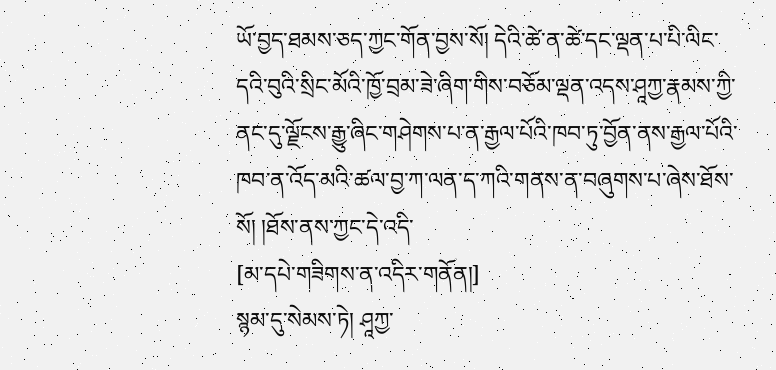ཡོ་བྱད་ཐམས་ཅད་ཀྱང་གོན་བྱས་སོ། དེའི་ཚེ་ན་ཚེ་དང་ལྡན་པ་པི་ལིང་དའི་བུའི་སྲིང་མོའི་ཁྱོ་བྲམ་ཟེ་ཞིག་གིས་བཅོམ་ལྡན་འདས་ཤཱཀྱ་རྣམས་ཀྱི་ནང་དུ་ལྗོངས་རྒྱུ་ཞིང་གཤེགས་པ་ན་རྒྱལ་པོའི་ཁབ་ཏུ་བྱོན་ནས་རྒྱལ་པོའི་ཁབ་ན་འོད་མའི་ཚལ་བྱ་ཀ་ལན་ད་ཀའི་གནས་ན་བཞུགས་པ་ཞེས་ཐོས་སོ། །ཐོས་ནས་ཀྱང་དེ་འདི་
[མ་དཔེ་གཟིགས་ན་འདིར་གནོན།]
སྙམ་དུ་སེམས་ཏེ། ཤཱཀྱ་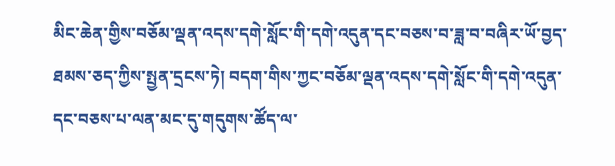མིང་ཆེན་གྱིས་བཅོམ་ལྡན་འདས་དགེ་སློང་གི་དགེ་འདུན་དང་བཅས་བ་ཟླ་བ་བཞིར་ཡོ་བྱད་ཐམས་ཅད་ཀྱིས་སྤྱན་དྲངས་ཏེ། བདག་གིས་ཀྱང་བཅོམ་ལྡན་འདས་དགེ་སློང་གི་དགེ་འདུན་དང་བཅས་པ་ལན་མང་དུ་གདུགས་ཚོད་ལ་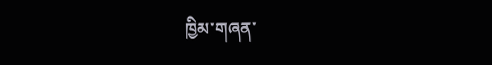ཁྱིམ་གཞན་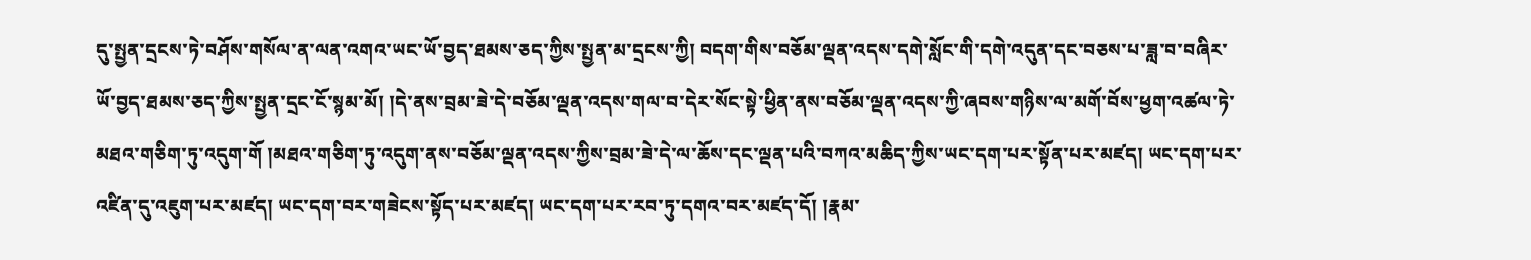དུ་སྤྱན་དྲངས་ཏེ་བཤོས་གསོལ་ན་ལན་འགའ་ཡང་ཡོ་བྱད་ཐམས་ཅད་ཀྱིས་སྤྱན་མ་དྲངས་ཀྱི། བདག་གིས་བཅོམ་ལྡན་འདས་དགེ་སློང་གི་དགེ་འདུན་དང་བཅས་པ་ཟླ་བ་བཞིར་ཡོ་བྱད་ཐམས་ཅད་ཀྱིས་སྤྱན་དྲང་ངོ་སྙམ་མོ། །དེ་ནས་བྲམ་ཟེ་དེ་བཅོམ་ལྡན་འདས་གལ་བ་དེར་སོང་སྟེ་ཕྱིན་ནས་བཅོམ་ལྡན་འདས་ཀྱི་ཞབས་གཉིས་ལ་མགོ་བོས་ཕྱག་འཚལ་ཏེ་མཐའ་གཅིག་ཏུ་འདུག་གོ །མཐའ་གཅིག་ཏུ་འདུག་ནས་བཅོམ་ལྡན་འདས་ཀྱིས་བྲམ་ཟེ་དེ་ལ་ཆོས་དང་ལྡན་པའི་བཀའ་མཆིད་ཀྱིས་ཡང་དག་པར་སྟོན་པར་མཛད། ཡང་དག་པར་འཛིན་དུ་འཇུག་པར་མཛད། ཡང་དག་བར་གཟེངས་སྟོད་པར་མཛད། ཡང་དག་པར་རབ་ཏུ་དགའ་བར་མཛད་དོ། །རྣམ་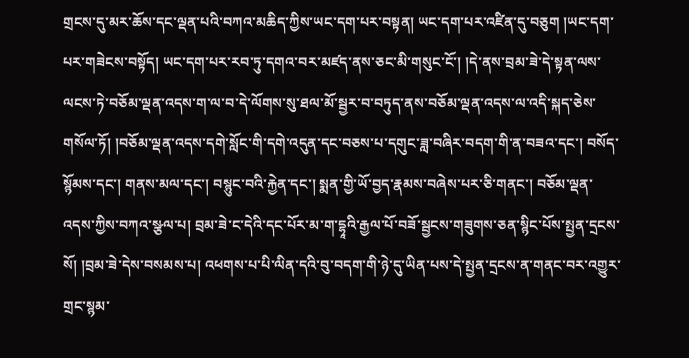གྲངས་དུ་མར་ཆོས་དང་ལྡན་པའི་བཀའ་མཆིད་ཀྱིས་ཡང་དག་པར་བསྟན། ཡང་དག་པར་འཛིན་དུ་བཅུག །ཡང་དག་པར་གཟེངས་བསྟོད། ཡང་དག་པར་རབ་ཏུ་དགའ་བར་མཛད་ནས་ཅང་མི་གསུང་ངོ་། །དེ་ནས་བྲམ་ཟེ་དེ་སྟན་ལས་ལངས་ཏེ་བཅོམ་ལྡན་འདས་ག་ལ་བ་དེ་ལོགས་སུ་ཐལ་མོ་སྦྱར་བ་བཏུད་ནས་བཅོམ་ལྡན་འདས་ལ་འདི་སྐད་ཅེས་གསོལ་ཏོ། །བཅོམ་ལྡན་འདས་དགེ་སློང་གི་དགེ་འདུན་དང་བཅས་པ་དགུང་ཟླ་བཞིར་བདག་གི་ན་བཟའ་དང་། བསོད་སྙོམས་དང་། གནས་མལ་དང་། བསྙུང་བའི་རྐྱེན་དང་། སྨན་གྱི་ཡོ་བྱད་རྣམས་བཞེས་པར་ཅི་གནང་། བཅོམ་ལྡན་འདས་ཀྱིས་བཀའ་སྩལ་པ། བྲམ་ཟེ་ང་དེའི་དང་པོར་མ་ག་དྷཱའི་རྒྱལ་པོ་བཟོ་སྦྱངས་གཟུགས་ཅན་སྙིང་པོས་སྤྱན་དྲངས་སོ། །བྲམ་ཟེ་དེས་བསམས་པ། འཕགས་པ་པི་ལིན་དའི་བུ་བདག་གི་ཉེ་དུ་ཡིན་པས་དེ་སྤྱན་དྲངས་ན་གནང་བར་འགྱུར་གྲང་སྙམ་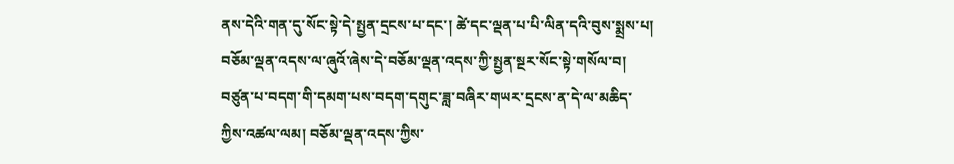ནས་དེའི་གན་དུ་སོང་སྟེ་དེ་སྤྱན་དྲངས་པ་དང་། ཚེ་དང་ལྡན་པ་པི་ལིན་དའི་བུས་སྨྲས་པ། བཅོམ་ལྡན་འདས་ལ་ཞུའོ་ཞེས་དེ་བཅོམ་ལྡན་འདས་ཀྱི་སྤྱན་སྔར་སོང་སྟེ་གསོལ་བ། བཙུན་པ་བདག་གི་དམག་པས་བདག་དགུང་ཟླ་བཞིར་གཡར་དྲངས་ན་དེ་ལ་མཆིད་ཀྱིས་འཚལ་ལམ། བཅོམ་ལྡན་འདས་ཀྱིས་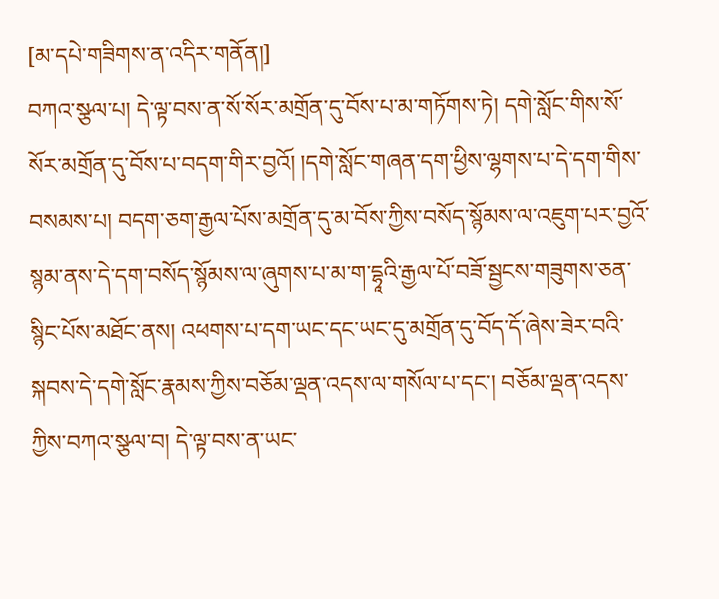[མ་དཔེ་གཟིགས་ན་འདིར་གནོན།]
བཀའ་སྩལ་པ། དེ་ལྟ་བས་ན་སོ་སོར་མགྲོན་དུ་བོས་པ་མ་གཏོགས་ཏེ། དགེ་སློང་གིས་སོ་སོར་མགྲོན་དུ་བོས་པ་བདག་གིར་བྱའོ། །དགེ་སློང་གཞན་དག་ཕྱིས་ལྷགས་པ་དེ་དག་གིས་བསམས་པ། བདག་ཅག་རྒྱལ་པོས་མགྲོན་དུ་མ་བོས་ཀྱིས་བསོད་སྙོམས་ལ་འཇུག་པར་བྱའོ་སྙམ་ནས་དེ་དག་བསོད་སྙོམས་ལ་ཞུགས་པ་མ་ག་དྷཱའི་རྒྱལ་པོ་བཟོ་སྦྱངས་གཟུགས་ཅན་སྙིང་པོས་མཐོང་ནས། འཕགས་པ་དག་ཡང་དང་ཡང་དུ་མགྲོན་དུ་བོད་དོ་ཞེས་ཟེར་བའི་སྐབས་དེ་དགེ་སློང་རྣམས་ཀྱིས་བཅོམ་ལྡན་འདས་ལ་གསོལ་པ་དང་། བཅོམ་ལྡན་འདས་ཀྱིས་བཀའ་སྩལ་བ། དེ་ལྟ་བས་ན་ཡང་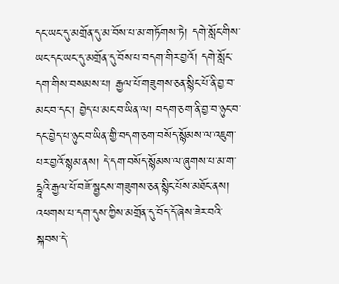དང་ཡང་དུ་མགྲོན་དུ་མ་བོས་པ་མ་གཏོགས་ཏེ། དགེ་སློང་གིས་ཡང་དང་ཡང་དུ་མགྲོན་དུ་བོས་པ་བདག་གིར་བྱའོ། དགེ་སློང་དག་གིས་བསམས་པ། རྒྱལ་པོ་གཟུགས་ཅན་སྙིང་པོ་ནི་བྱ་བ་མང་བ་དང་། བྱེད་པ་མང་བ་ཡིན་ལ། བདག་ཅག་ནི་བྱ་བ་ཉུང་བ་དང་བྱེད་པ་ཉུང་བ་ཡིན་གྱི་བདག་ཅག་བསོད་སྙོམས་ལ་འཇུག་པར་བྱའོ་སྙམ་ནས། དེ་དག་བསོད་སྙོམས་ལ་ཞུགས་པ་མ་ག་དྷཱའི་རྒྱལ་པོ་བཟོ་སྦྱངས་གཟུགས་ཅན་སྙིང་པོས་མཐོང་ནས། འཕགས་པ་དག་དུས་ཀྱིས་མགྲོན་དུ་བོད་དོ་ཞེས་ཟེར་བའི་སྐབས་དེ་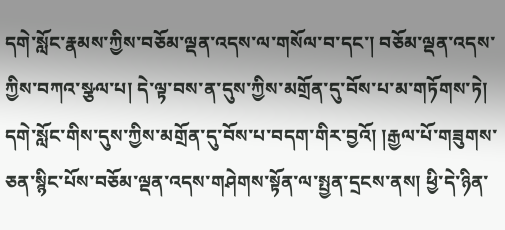དགེ་སློང་རྣམས་ཀྱིས་བཅོམ་ལྡན་འདས་ལ་གསོལ་བ་དང་། བཅོམ་ལྡན་འདས་ཀྱིས་བཀའ་སྩལ་པ། དེ་ལྟ་བས་ན་དུས་ཀྱིས་མགྲོན་དུ་བོས་པ་མ་གཏོགས་ཏེ། དགེ་སློང་གིས་དུས་ཀྱིས་མགྲོན་དུ་བོས་པ་བདག་གིར་བྱའོ། །རྒྱལ་པོ་གཟུགས་ཅན་སྙིང་པོས་བཅོམ་ལྡན་འདས་གཤེགས་སྟོན་ལ་སྤྱན་དྲངས་ནས། ཕྱི་དེ་ཉིན་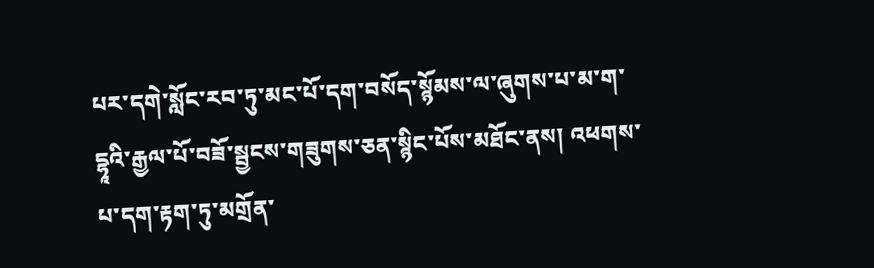པར་དགེ་སློང་རབ་ཏུ་མང་པོ་དག་བསོད་སྙོམས་ལ་ཞུགས་པ་མ་ག་དྷཱའི་རྒྱལ་པོ་བཟོ་སྦྱངས་གཟུགས་ཅན་སྙིང་པོས་མཐོང་ནས། འཕགས་པ་དག་རྟག་ཏུ་མགྲོན་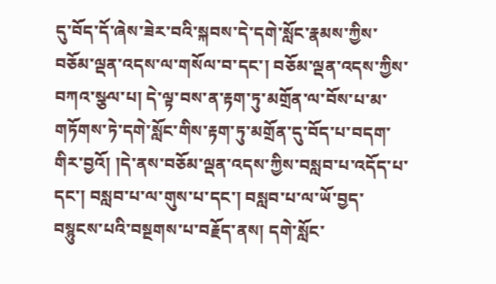དུ་བོད་དོ་ཞེས་ཟེར་བའི་སྐབས་དེ་དགེ་སློང་རྣམས་ཀྱིས་བཅོམ་ལྡན་འདས་ལ་གསོལ་བ་དང་། བཅོམ་ལྡན་འདས་ཀྱིས་བཀའ་སྩལ་པ། དེ་ལྟ་བས་ན་རྟག་ཏུ་མགྲོན་ལ་བོས་པ་མ་གཏོགས་ཏེ་དགེ་སློང་གིས་རྟག་ཏུ་མགྲོན་དུ་བོད་པ་བདག་གིར་བྱའོ། །དེ་ནས་བཅོམ་ལྡན་འདས་ཀྱིས་བསླབ་པ་འདོད་པ་དང་། བསླབ་པ་ལ་གུས་པ་དང་། བསླབ་པ་ལ་ཡོ་བྱད་བསྙུངས་པའི་བསྔགས་པ་བརྗོད་ནས། དགེ་སློང་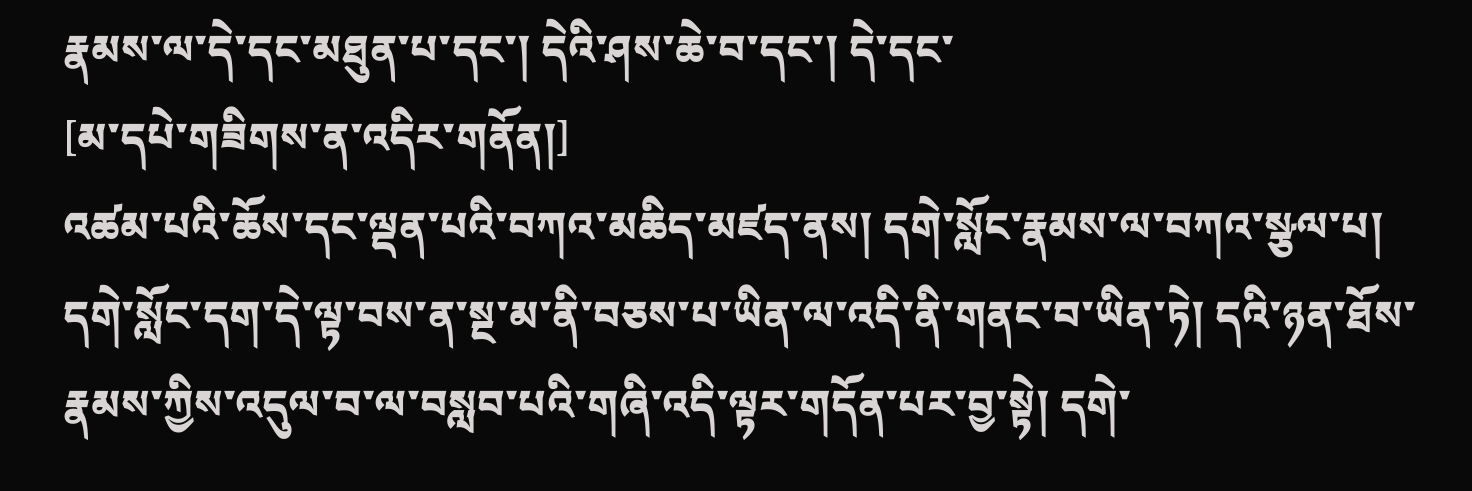རྣམས་ལ་དེ་དང་མཐུན་པ་དང་། དེའི་ཤས་ཆེ་བ་དང་། དེ་དང་
[མ་དཔེ་གཟིགས་ན་འདིར་གནོན།]
འཚམ་པའི་ཆོས་དང་ལྡན་པའི་བཀའ་མཆིད་མཛད་ནས། དགེ་སློང་རྣམས་ལ་བཀའ་སྩལ་པ། དགེ་སློང་དག་དེ་ལྟ་བས་ན་སྔ་མ་ནི་བཅས་པ་ཡིན་ལ་འདི་ནི་གནང་བ་ཡིན་ཏེ། དའི་ཉན་ཐོས་རྣམས་ཀྱིས་འདུལ་བ་ལ་བསླབ་པའི་གཞི་འདི་ལྟར་གདོན་པར་བྱ་སྟེ། དགེ་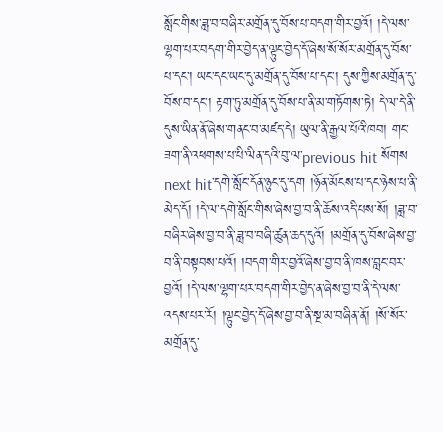སློང་གིས་ཟླ་བ་བཞིར་མགྲོན་དུ་བོས་པ་བདག་གིར་བྱའོ། །དེ་ལས་ལྷག་པར་བདག་གིར་བྱེད་ན་ལྟུང་བྱེད་དོ་ཞེས་སོ་སོར་མགྲོན་དུ་བོས་པ་དང་། ཡང་དང་ཡང་དུ་མགྲོན་དུ་བོས་པ་དང་། དུས་ཀྱིས་མགྲོན་དུ་བོས་བ་དང་། རྟག་ཏུ་མགྲོན་དུ་བོས་པ་ནི་མ་གཏོགས་ཏེ། དེ་ལ་དེ་ནི་དུས་ཡིན་ནོ་ཞེས་གནང་བ་མཛད་དེ། ཡུལ་ནི་རྒྱལ་པོའི་ཁབ། གང་ཟག་ནི་འཕགས་པ་པི་ལིན་དའི་བུ་ལ་previous hit སོགས next hit་དགེ་སློང་དོན་ཉུང་དུ་དག །ཉོན་མོངས་པ་དང་ཉེས་པ་ནི་མེད་དོ། །དེ་ལ་དགེ་སློང་གིས་ཞེས་བྱ་བ་ནི་ཆོས་འདི་པས་སོ། །ཟླ་བ་བཞིར་ཞེས་བྱ་བ་ནི་ཟླ་བ་བཞི་ཚུན་ཆད་དུའོ། །མགྲོན་དུ་བོས་ཞེས་བྱ་བ་ནི་བསྟབས་པའོ། །བདག་གིར་བྱའོ་ཞེས་བྱ་བ་ནི་ཁས་བླང་བར་བྱའོ། །དེ་ལས་ལྷག་པར་བདག་གིར་བྱེད་ན་ཞེས་བྱ་བ་ནི་དེ་ལས་འདས་པར་རོ། །ལྟུང་བྱེད་དོ་ཞེས་བྱ་བ་ནི་སྔ་མ་བཞིན་ནོ། །སོ་སོར་མགྲོན་དུ་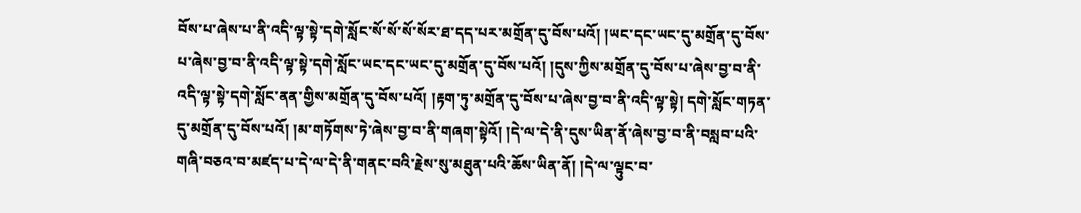བོས་པ་ཞེས་པ་ནི་འདི་ལྟ་སྟེ་དགེ་སློང་སོ་སོ་སོ་སོར་ཐ་དད་པར་མགྲོན་དུ་བོས་པའོ། །ཡང་དང་ཡང་དུ་མགྲོན་དུ་བོས་པ་ཞེས་བྱ་བ་ནི་འདི་ལྟ་སྟེ་དགེ་སློང་ཡང་དང་ཡང་དུ་མགྲོན་དུ་བོས་པའོ། །དུས་ཀྱིས་མགྲོན་དུ་བོས་པ་ཞེས་བྱ་བ་ནི་འདི་ལྟ་སྟེ་དགེ་སློང་ནན་གྱིས་མགྲོན་དུ་བོས་པའོ། །རྟག་ཏུ་མགྲོན་དུ་བོས་པ་ཞེས་བྱ་བ་ནི་འདི་ལྟ་སྟེ། དགེ་སློང་གཏན་དུ་མགྲོན་དུ་བོས་པའོ། །མ་གཏོགས་ཏེ་ཞེས་བྱ་བ་ནི་གཞག་སྟེའོ། །དེ་ལ་དེ་ནི་དུས་ཡིན་ནོ་ཞེས་བྱ་བ་ནི་བསླབ་པའི་གཞི་བཅའ་བ་མཛད་པ་དེ་ལ་དེ་ནི་གནང་བའི་རྗེས་སུ་མཐུན་པའི་ཆོས་ཡིན་ནོ། །དེ་ལ་ལྟུང་བ་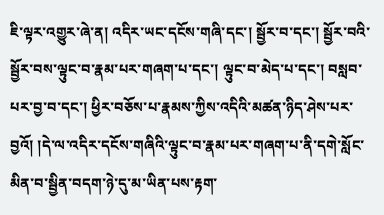ཇི་ལྟར་འགྱུར་ཞེ་ན། འདིར་ཡང་དངོས་གཞི་དང་། སྦྱོར་བ་དང་། སྦྱོར་བའི་སྦྱོར་བས་ལྟུང་བ་རྣམ་པར་གཞག་པ་དང་། ལྟུང་བ་མེད་པ་དང་། བསླབ་པར་བྱ་བ་དང་། ཕྱིར་བཅོས་པ་རྣམས་ཀྱིས་འདིའི་མཚན་ཉིད་ཤེས་པར་བྱའོ། །དེ་ལ་འདིར་དངོས་གཞིའི་ལྟུང་བ་རྣམ་པར་གཞག་པ་ནི་དགེ་སློང་མིན་བ་སྦྱིན་བདག་ཉེ་དུ་མ་ཡིན་པས་རྟག་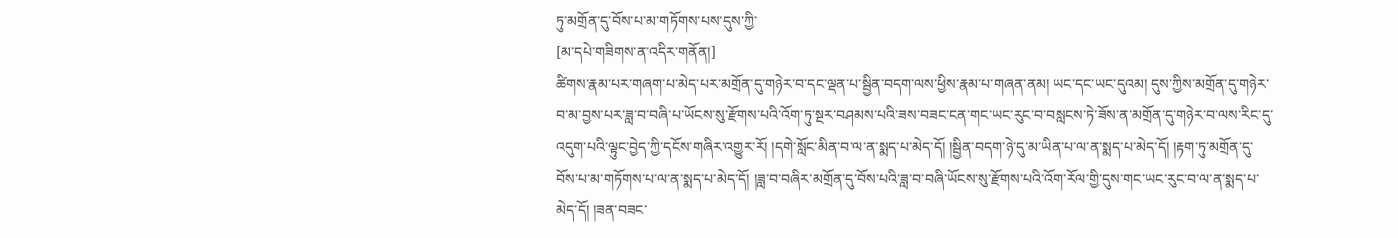ཏུ་མགྲོན་དུ་བོས་པ་མ་གཏོགས་པས་དུས་ཀྱི་
[མ་དཔེ་གཟིགས་ན་འདིར་གནོན།]
ཚིགས་རྣམ་པར་གཞག་པ་མེད་པར་མགྲོན་དུ་གཉེར་བ་དང་ལྡན་པ་སྦྱིན་བདག་ལས་ཕྱིས་རྣམ་པ་གཞན་ནམ། ཡང་དང་ཡང་དུའམ། དུས་ཀྱིས་མགྲོན་དུ་གཉེར་བ་མ་བྱས་པར་ཟླ་བ་བཞི་པ་ཡོངས་སུ་རྫོགས་པའི་འོག་ཏུ་སྔར་བཤམས་པའི་ཟས་བཟང་ངན་གང་ཡང་རུང་བ་བསླངས་ཏེ་ཟོས་ན་མགྲོན་དུ་གཉེར་བ་ལས་རིང་དུ་འདུག་པའི་ལྟུང་བྱེད་ཀྱི་དངོས་གཞིར་འགྱུར་རོ། །དགེ་སློང་མིན་བ་ལ་ན་སྨད་པ་མེད་དོ། །སྦྱིན་བདག་ཉེ་དུ་མ་ཡིན་པ་ལ་ན་སྨད་པ་མེད་དོ། །རྟག་ཏུ་མགྲོན་དུ་བོས་པ་མ་གཏོགས་པ་ལ་ན་སྨད་པ་མེད་དོ། །ཟླ་བ་བཞིར་མགྲོན་དུ་བོས་པའི་ཟླ་བ་བཞི་ཡོངས་སུ་རྫོགས་པའི་འོག་རོལ་གྱི་དུས་གང་ཡང་རུང་བ་ལ་ན་སྨད་པ་མེད་དོ། །ཟན་བཟང་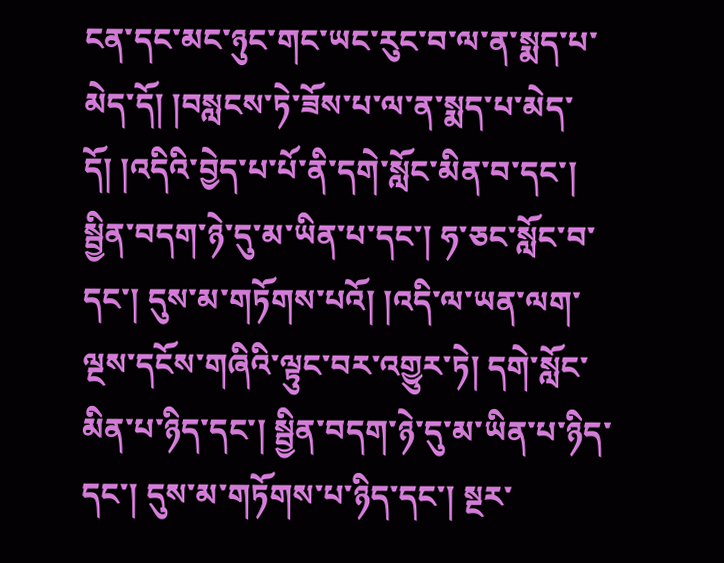ངན་དང་མང་ཉུང་གང་ཡང་རུང་བ་ལ་ན་སྨད་པ་མེད་དོ། །བསླངས་ཏེ་ཟོས་པ་ལ་ན་སྨད་པ་མེད་དོ། །འདིའི་བྱེད་པ་པོ་ནི་དགེ་སློང་མིན་བ་དང་། སྦྱིན་བདག་ཉེ་དུ་མ་ཡིན་པ་དང་། ཧ་ཅང་སློང་བ་དང་། དུས་མ་གཏོགས་པའོ། །འདི་ལ་ཡན་ལག་ལྔས་དངོས་གཞིའི་ལྟུང་བར་འགྱུར་ཏེ། དགེ་སློང་མིན་པ་ཉིད་དང་། སྦྱིན་བདག་ཉེ་དུ་མ་ཡིན་པ་ཉིད་དང་། དུས་མ་གཏོགས་པ་ཉིད་དང་། སྔར་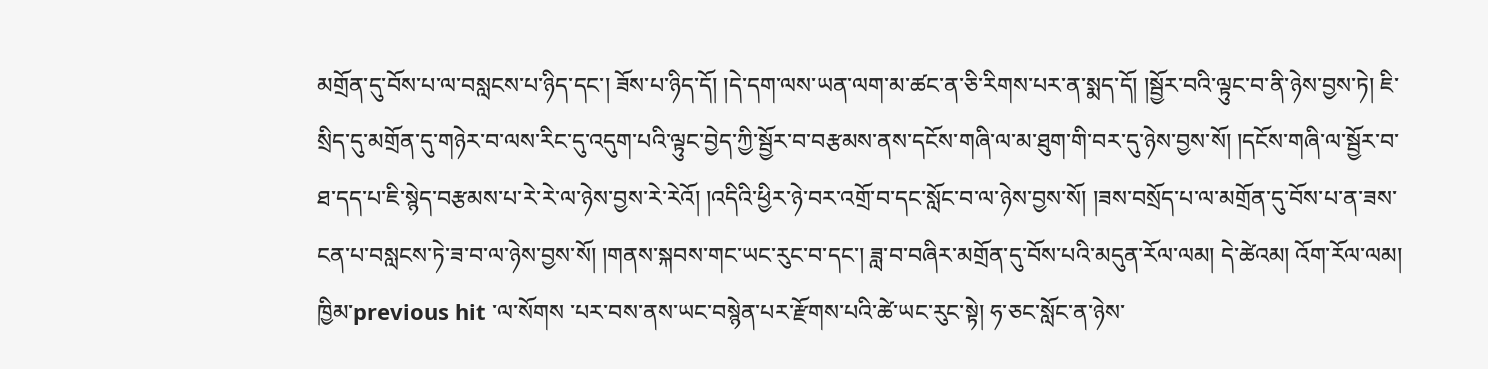མགྲོན་དུ་བོས་པ་ལ་བསླངས་པ་ཉིད་དང་། ཟོས་པ་ཉིད་དོ། །དེ་དག་ལས་ཡན་ལག་མ་ཚང་ན་ཅི་རིགས་པར་ན་སྨད་དོ། །སྦྱོར་བའི་ལྟུང་བ་ནི་ཉེས་བྱས་ཏེ། ཇི་སྲིད་དུ་མགྲོན་དུ་གཉེར་བ་ལས་རིང་དུ་འདུག་པའི་ལྟུང་བྱེད་ཀྱི་སྦྱོར་བ་བརྩམས་ནས་དངོས་གཞི་ལ་མ་ཐུག་གི་བར་དུ་ཉེས་བྱས་སོ། །དངོས་གཞི་ལ་སྦྱོར་བ་ཐ་དད་པ་ཇི་སྙེད་བརྩམས་པ་རེ་རེ་ལ་ཉེས་བྱས་རེ་རེའོ། །འདིའི་ཕྱིར་ཉེ་བར་འགྲོ་བ་དང་སློང་བ་ལ་ཉེས་བྱས་སོ། །ཟས་བསྲོད་པ་ལ་མགྲོན་དུ་བོས་པ་ན་ཟས་ངན་པ་བསླངས་ཏེ་ཟ་བ་ལ་ཉེས་བྱས་སོ། །གནས་སྐབས་གང་ཡང་རུང་བ་དང་། ཟླ་བ་བཞིར་མགྲོན་དུ་བོས་པའི་མདུན་རོལ་ལམ། དེ་ཚེའམ། འོག་རོལ་ལམ། ཁྱིམ་previous hit ་ལ་སོགས ་པར་བས་ནས་ཡང་བསྙེན་པར་རྫོགས་པའི་ཚེ་ཡང་རུང་སྟེ། ཧ་ཅང་སློང་ན་ཉེས་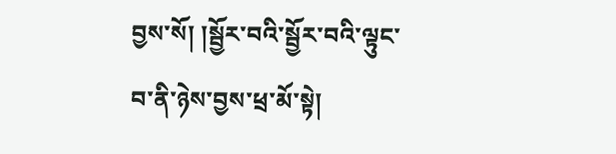བྱས་སོ། །སྦྱོར་བའི་སྦྱོར་བའི་ལྟུང་བ་ནི་ཉེས་བྱས་ཕྲ་མོ་སྟེ།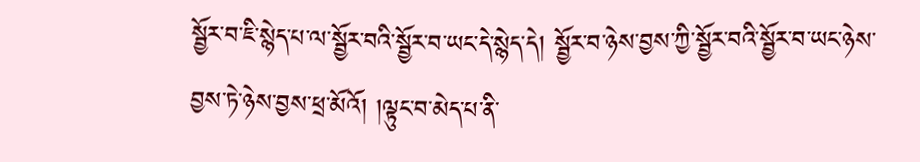སྦྱོར་བ་ཇི་སྙེད་པ་ལ་སྦྱོར་བའི་སྦྱོར་བ་ཡང་དེ་སྙེད་དེ། སྦྱོར་བ་ཉེས་བྱས་ཀྱི་སྦྱོར་བའི་སྦྱོར་བ་ཡང་ཉེས་བྱས་ཏེ་ཉེས་བྱས་ཕྲ་མོའོ། །ལྟུང་བ་མེད་པ་ནི་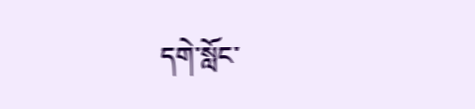དགེ་སློང་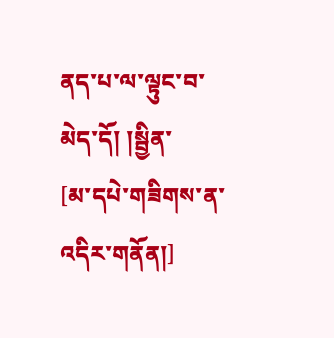ནད་པ་ལ་ལྟུང་བ་མེད་དོ། །སྦྱིན་
[མ་དཔེ་གཟིགས་ན་འདིར་གནོན།]